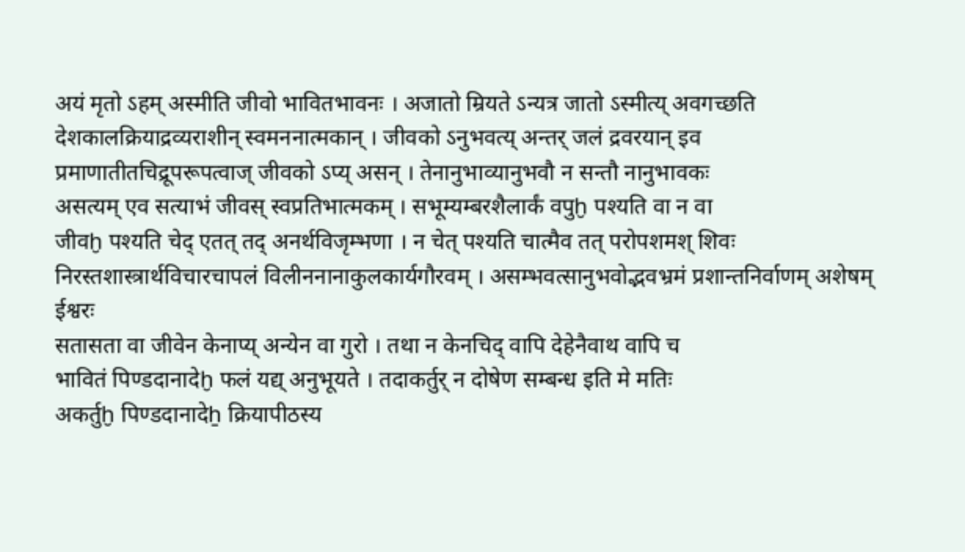अयं मृतो ऽहम् अस्मीति जीवो भावितभावनः । अजातो म्रियते ऽन्यत्र जातो ऽस्मीत्य् अवगच्छति
देशकालक्रियाद्रव्यराशीन् स्वमननात्मकान् । जीवको ऽनुभवत्य् अन्तर् जलं द्रवरयान् इव
प्रमाणातीतचिद्रूपरूपत्वाज् जीवको ऽप्य् असन् । तेनानुभाव्यानुभवौ न सन्तौ नानुभावकः
असत्यम् एव सत्याभं जीवस् स्वप्रतिभात्मकम् । सभूम्यम्बरशैलार्कं वपुḫ पश्यति वा न वा
जीवḫ पश्यति चेद् एतत् तद् अनर्थविजृम्भणा । न चेत् पश्यति चात्मैव तत् परोपशमश् शिवः
निरस्तशास्त्रार्थविचारचापलं विलीननानाकुलकार्यगौरवम् । असम्भवत्सानुभवोद्भवभ्रमं प्रशान्तनिर्वाणम् अशेषम् ईश्वरः
सतासता वा जीवेन केनाप्य् अन्येन वा गुरो । तथा न केनचिद् वापि देहेनैवाथ वापि च
भावितं पिण्डदानादेḫ फलं यद्य् अनुभूयते । तदाकर्तुर् न दोषेण सम्बन्ध इति मे मतिः
अकर्तुḫ पिण्डदानादेẖ क्रियापीठस्य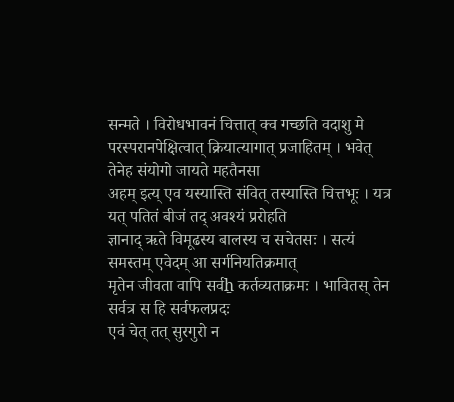सन्मते । विरोधभावनं चित्तात् क्व गच्छति वदाशु मे
परस्परानपेक्षित्वात् क्रियात्यागात् प्रजाहितम् । भवेत् तेनेह संयोगो जायते महतैनसा
अहम् इत्य् एव यस्यास्ति संवित् तस्यास्ति चित्तभूः । यत्र यत् पतितं बीजं तद् अवश्यं प्ररोहति
ज्ञानाद् ऋते विमूढस्य बालस्य च सचेतसः । सत्यं समस्तम् एवेदम् आ सर्गनियतिक्रमात्
मृतेन जीवता वापि सर्वẖ कर्तव्यताक्रमः । भावितस् तेन सर्वत्र स हि सर्वफलप्रदः
एवं चेत् तत् सुरगुरो न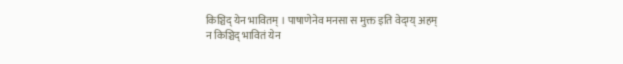किञ्चिद् येन भावितम् । पाषाणेनेव मनसा स मुक्त इति वेद्म्य् अहम्
न किञ्चिद् भावितं येन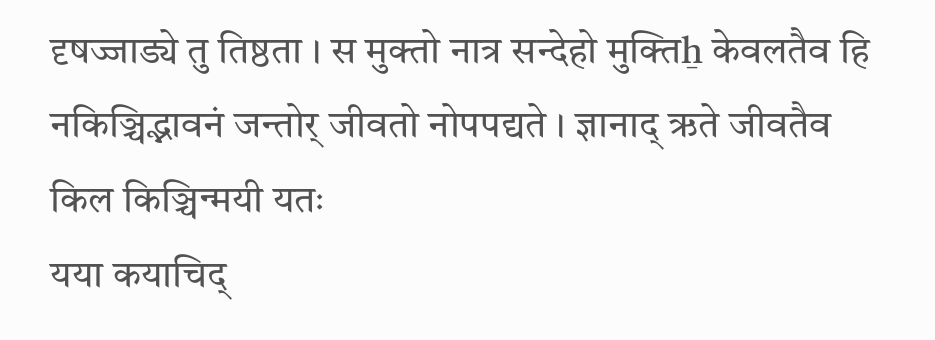दृषज्जाड्ये तु तिष्ठता । स मुक्तो नात्र सन्देहो मुक्तिẖ केवलतैव हि
नकिञ्चिद्भावनं जन्तोर् जीवतो नोपपद्यते । ज्ञानाद् ऋते जीवतैव किल किञ्चिन्मयी यतः
यया कयाचिद्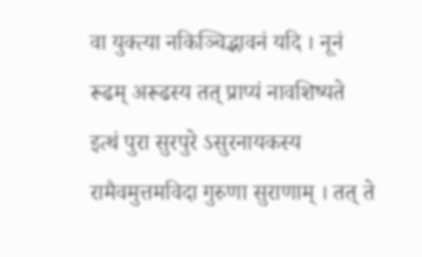वा युक्त्या नकिञ्चिद्भावनं यदि । नूनं रूढम् अरूढस्य तत् प्राप्यं नावशिष्यते
इत्थं पुरा सुरपुरे ऽसुरनायकस्य रामैवमुत्तमविदा गुरुणा सुराणाम् । तत् ते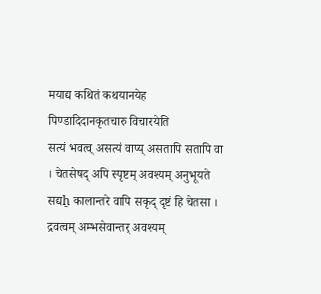मयाद्य कथितं कथयानयेह पिण्डादिदानकृतचारु विचारयेति
सत्यं भवत्व् असत्यं वाप्य् असतापि सतापि वा । चेतसेषद् अपि स्पृष्टम् अवश्यम् अनुभूयते
सद्यẖ कालान्तरे वापि सकृद् दृष्टं हि चेतसा । द्रवत्वम् अम्भसेवान्तर् अवश्यम्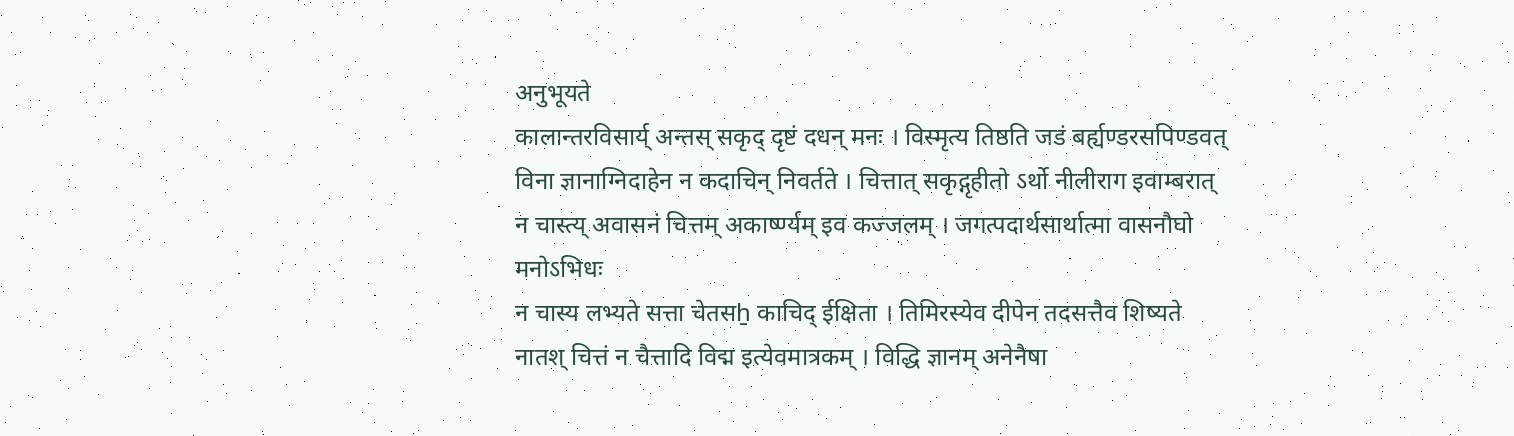अनुभूयते
कालान्तरविसार्य् अन्तस् सकृद् दृष्टं दधन् मनः । विस्मृत्य तिष्ठति जडं बर्ह्यण्डरसपिण्डवत्
विना ज्ञानाग्निदाहेन न कदाचिन् निवर्तते । चित्तात् सकृद्गृहीतो ऽर्थो नीलीराग इवाम्बरात्
न चास्त्य् अवासनं चित्तम् अकार्ष्ण्यम् इव कज्जलम् । जगत्पदार्थसार्थात्मा वासनौघो मनोऽभिधः
न चास्य लभ्यते सत्ता चेतसẖ काचिद् ईक्षिता । तिमिरस्येव दीपेन तदसत्तैव शिष्यते
नातश् चित्तं न चैत्तादि विद्म इत्येवमात्रकम् । विद्धि ज्ञानम् अनेनैषा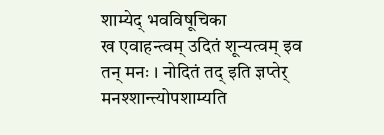शाम्येद् भवविषूचिका
ख एवाहन्त्वम् उदितं शून्यत्वम् इव तन् मनः । नोदितं तद् इति ज्ञप्तेर् मनश्शान्त्योपशाम्यति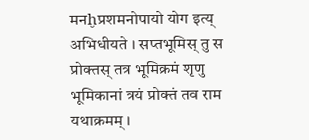मनḫप्रशमनोपायो योग इत्य् अभिधीयते । सप्तभूमिस् तु स प्रोक्तस् तत्र भूमिक्रमं शृणु
भूमिकानां त्रयं प्रोक्तं तव राम यथाक्रमम् ।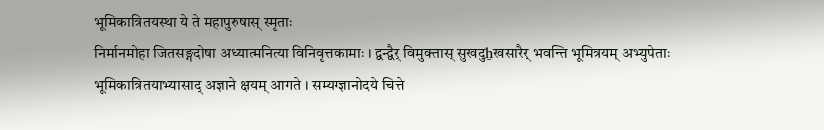भूमिकात्रितयस्था ये ते महापुरुषास् स्मृताः
निर्मानमोहा जितसङ्गदोषा अध्यात्मनित्या विनिवृत्तकामाः । द्वन्द्वैर् विमुक्तास् सुखदुẖखसारैर् भवन्ति भूमित्रयम् अभ्युपेताः
भूमिकात्रितयाभ्यासाद् अज्ञाने क्षयम् आगते । सम्यग्ज्ञानोदये चित्ते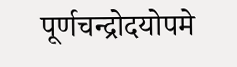पूर्णचन्द्रोदयोपमे